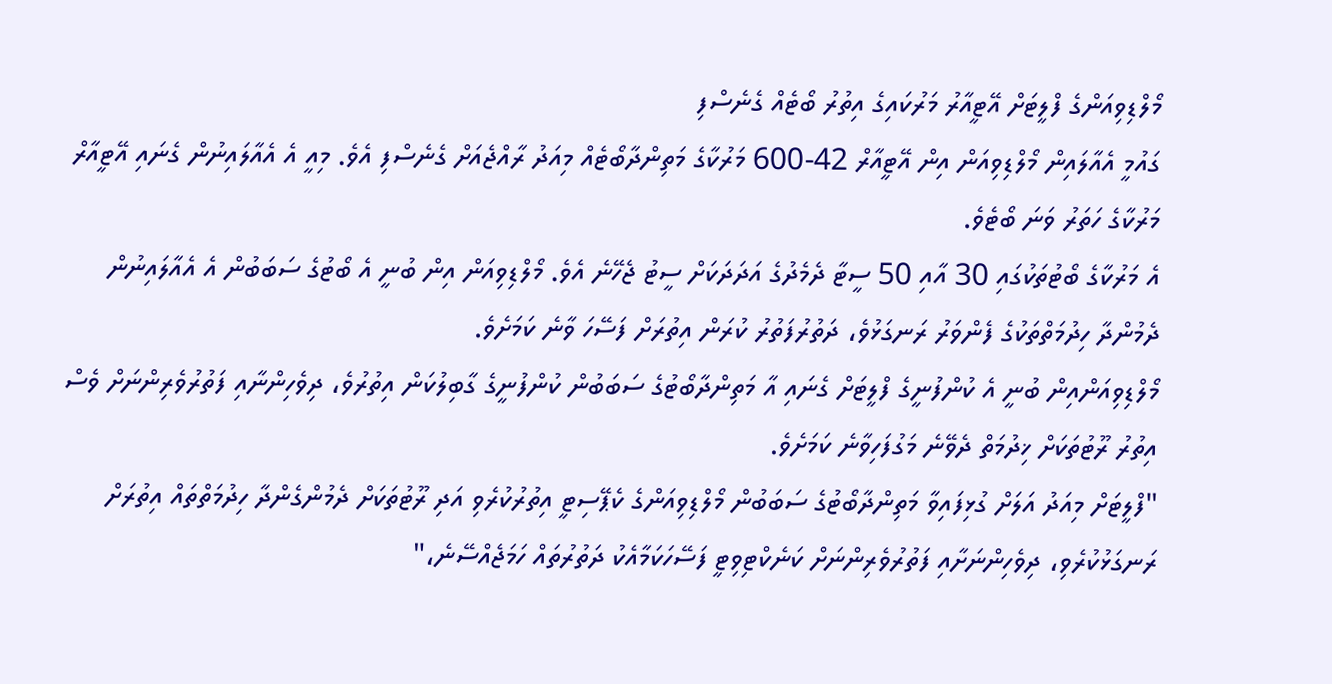މޯލްޑިވިއަންގެ ފްލީޓަށް އޭޓީއާރު މަރުކައިގެ އިތުރު ބޯޓެއް ގެނެސްފި
ގައުމީ އެއާލައިން މޯލްޑިވިއަން އިން އޭޓީއާރް 42-600 މަރުކާގެ މަތިންދާބޯޓެއް މިއަދު ރާއްޖެއަށް ގެނެސްފި އެވެ. މިއީ އެ އެއާލައިނުން ގެނައި އޭޓީއާރް މަރުކާގެ ހަތަރު ވަނަ ބޯޓެވެ.
އެ މަރުކާގެ ބޯޓުތަކުގައި 30 އާއި 50 ސީޓާ ދެމެދުގެ އަދަދަކަށް ސީޓު ޖެހޭނެ އެވެ. މޯލްޑިވިއަން އިން ބުނީ އެ ބޯޓުގެ ސަބަބުން އެ އެއާލައިނުން ދެމުންދާ ހިދުމަތްތަކުގެ ފެންވަރު ރަނގަޅުވެ، ދަތުރުފަތުރު ކުރަން އިތުރަށް ފަސޭހަ ވާނެ ކަމަށެވެ.
މޯލްޑިވިއަންއިން ބުނީ އެ ކުންފުނީގެ ފްލީޓަށް ގެނައި އާ މަތިންދާބޯޓުގެ ސަބަބުން ކުންފުނީގެ ގާބިލުކަން އިތުރުވެ، ދިވެހިންނާއި ފަތުރުވެރިންނަށް ވެސް އިތުރު ރޫޓުތަކަށް ޚިދުމަތް ދެވޭނެ މަގުފަހިވާނެ ކަމަށެވެ.
"ފްލީޓަށް މިއަދު އަލަށް ގުޅިފައިވާ މަތިންދާބޯޓުގެ ސަބަބުން މޯލްޑިވިއަންގެ ކެޕޭސިޓީ އިތުރުކުރެވި އަދި ރޫޓުތަކަށް ދެމުންގެންދާ ހިދުމަތްތައް އިތުރަށް ރަނގަޅުކުރެވި، ދިވެހިންނަށާއި ފަތުރުވެރިންނަށް ކަނެކްޓިވިޓީ ފަސޭހަކަމާއެކު ދަތުރުތައް ހަމަޖެއްސޭނެ،"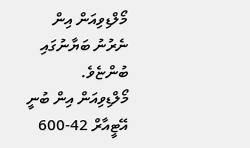މޯލްޑިވިއަން އިން ނެރުނު ބަޔާނުގައި ބުންޏެވެ.
މޯލްޑިވިއަން އިން ބުނީ އޭޓީއާރް 42-600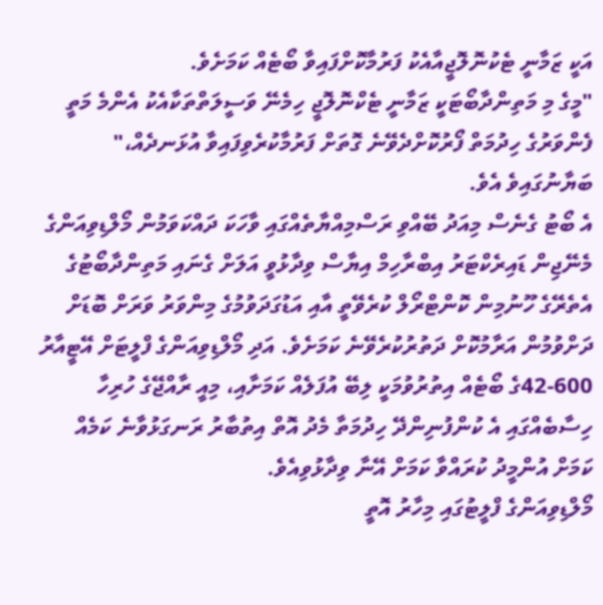އަކީ ޒަމާނީ ޓެކުނޮލޮޖީއާއެކު ފަރުމާކޮށްފައިވާ ބޯޓެއް ކަމަށެވެ.
"މީގެ މި މަތިންދާބޯޓަކީ ޒަމާނީ ޓެކްނޮލޮޖީ ހިމެނޭ ވަސީލަތްތަކާއެކު އެންމެ މަތީ ފެންވަރުގެ ހިދުމަތް ފޯރުކޮށްދެވޭނެ ގޮތަށް ފަރުމާކުރެވިފައިވާ އުޅަނދެއް،" ބަޔާނުގައިވެ އެވެ.
އެ ބޯޓު ގެނެސް މިއަދު ބޭއްވި ރަސްމިއްޔާތެއްގައި ވާހަކަ ދައްކަވަމުން މޯލްޑިވިއަންގެ މެނޭޖިން ޑައިރެކްޓަރު އިބްރާހިމް އިޔާސް ވިދާޅުވީ އަލަށް ގެނައި މަތިންދާބޯޓުގެ އެތެރޭގެ ހޫނުމިން ކޮންޓްރޯލް ކުރެވޭތީ އާއި އަޑުގަދަވުމުގެ މިންވަރު ވަރަށް ބޮޑަށް ދަށްވުމުން އަރާމުކޮށް ދަތުރުކުރެވޭނެ ކަމަށެވެ. އަދި މޯލްޑިވިއަންގެ ފްލީޓަށް އޭޓީއާރު 600-42ގެ ބޯޓެއް އިތުރުވުމަކީ ލިބޭ އުފަލެއް ކަމަށާއި، މިއީ ރާއްޖޭގެ ހުރިހާ ހިސާބެއްގައި އެ ކުންފުނިންދޭ ހިދުމަތާ މެދު އޮތް އިތުބާރު ރަނގަޅުވާނެ ކަމެއް ކަމަށް އުންމީދު ކުރައްވާ ކަމަށް އޭނާ ވިދާޅުވިއެވެ.
މޯލްޑިވިއަންގެ ފްލީޓުގައި މިހާރު އޮތީ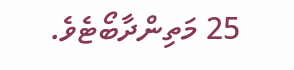25 މަތިންދާބޯޓެވެ.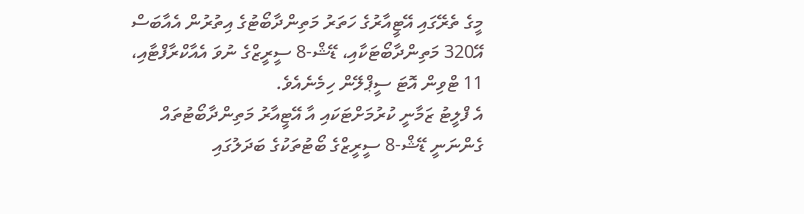މީގެ ތެރޭގައި އޭޓީއާރުގެ ހަތަރު މަތިންދާބޯޓުގެ އިތުރުން އެއާބަސް އޭ320 މަތިންދާބޯޓަކާއި، ޑޭޝް-8 ސީރީޒްގެ ނުވަ އެއާކްރާފްޓާއި، 11 ޓްވިން އޮޓަ ސީޕްލޭން ހިމެނެއެވެ.
އެ ފްލީޓު ޒަމާނީ ކުރުމަށްޓަކައި އާ އޭޓީއާރު މަތިންދާބޯޓުތައް ގެންނަނީ ޑޭޝް-8 ސީރީޒްގެ ބޯޓުތަކުގެ ބަދަލުގައި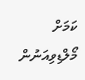ކަމަށް މޯލްޑިވިއަނުން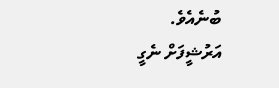ބުނެއެވެ.
އަރުޝީފަށް ނެގީ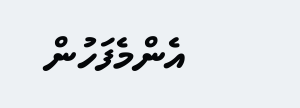އެންމެފަހުން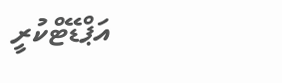އަޕްޑޭޓްކުރީ